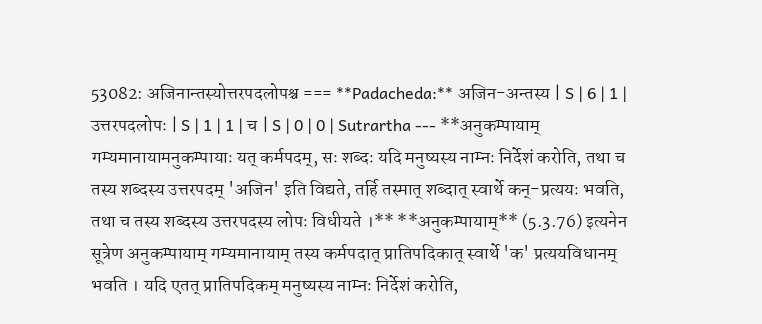53082: अजिनान्तस्योत्तरपदलोपश्च === **Padacheda:** अजिन-अन्तस्य | S | 6 | 1 | उत्तरपदलोपः | S | 1 | 1 | च | S | 0 | 0 | Sutrartha --- **अनुकम्पायाम् गम्यमानायामनुकम्पायाः यत् कर्मपदम्, सः शब्दः यदि मनुष्यस्य नाम्नः निर्देशं करोति, तथा च तस्य शब्दस्य उत्तरपदम् 'अजिन' इति विद्यते, तर्हि तस्मात् शब्दात् स्वार्थे कन्-प्रत्ययः भवति, तथा च तस्य शब्दस्य उत्तरपदस्य लोपः विधीयते ।** **अनुकम्पायाम्** (5.3.76) इत्यनेन सूत्रेण अनुकम्पायाम् गम्यमानायाम् तस्य कर्मपदात् प्रातिपदिकात् स्वार्थे 'क' प्रत्ययविधानम् भवति । यदि एतत् प्रातिपदिकम् मनुष्यस्य नाम्नः निर्देशं करोति,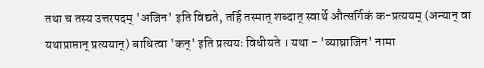तथा च तस्य उत्तरपदम् 'अजिन' इति विद्यते, तर्हि तस्मात् शब्दात् स्वार्थे औत्सर्गिकं क-प्रत्ययम् (अन्यान् वा यथाप्राप्तान् प्रत्ययान्) बाधित्वा 'कन्' इति प्रत्ययः विधीयते । यथा - 'व्याघ्राजिन' नामा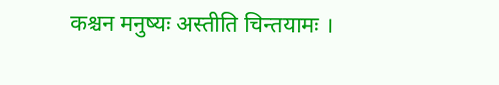कश्चन मनुष्यः अस्तीति चिन्तयामः ।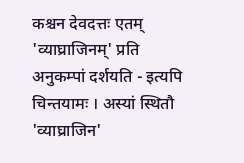कश्चन देवदत्तः एतम् 'व्याघ्राजिनम्' प्रति अनुकम्पां दर्शयति - इत्यपि चिन्तयामः । अस्यां स्थितौ 'व्याघ्राजिन'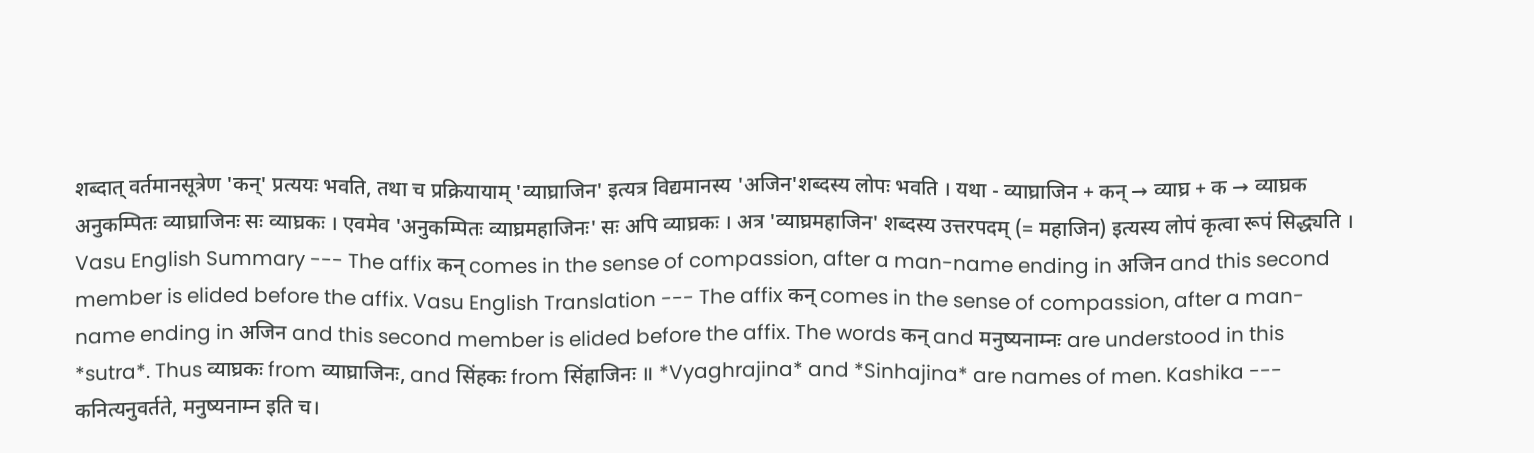शब्दात् वर्तमानसूत्रेण 'कन्' प्रत्ययः भवति, तथा च प्रक्रियायाम् 'व्याघ्राजिन' इत्यत्र विद्यमानस्य 'अजिन'शब्दस्य लोपः भवति । यथा - व्याघ्राजिन + कन् → व्याघ्र + क → व्याघ्रक अनुकम्पितः व्याघ्राजिनः सः व्याघ्रकः । एवमेव 'अनुकम्पितः व्याघ्रमहाजिनः' सः अपि व्याघ्रकः । अत्र 'व्याघ्रमहाजिन' शब्दस्य उत्तरपदम् (= महाजिन) इत्यस्य लोपं कृत्वा रूपं सिद्ध्यति । Vasu English Summary --- The affix कन् comes in the sense of compassion, after a man-name ending in अजिन and this second member is elided before the affix. Vasu English Translation --- The affix कन् comes in the sense of compassion, after a man-name ending in अजिन and this second member is elided before the affix. The words कन् and मनुष्यनाम्नः are understood in this *sutra*. Thus व्याघ्रकः from व्याघ्राजिनः, and सिंहकः from सिंहाजिनः ॥ *Vyaghrajina* and *Sinhajina* are names of men. Kashika --- कनित्यनुवर्तते, मनुष्यनाम्न इति च।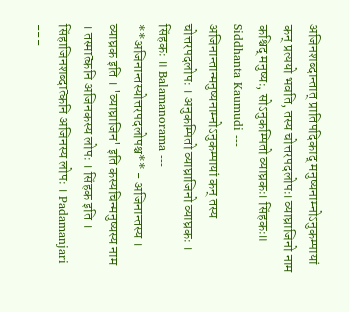अजिनशब्दान्तात् प्रातिपदिकाद् मनुष्यनाम्नोऽनुकम्पायां कन् प्रत्ययो भवति, तस्य चोत्तरपदलोपः। व्याघ्राजिनो नाम कश्चिद् मनुष्यः, सोऽनुकम्पितो व्याघ्रकः। सिंहकः॥ Siddhanta Kaumudi --- अजिनान्तान्मनुष्यनाम्नोऽनुकम्पायां कन् तस्य चोत्तरपदलोपः । अनुकम्पितो व्याघ्राजिनो व्याघ्रकः । सिंहकः ॥ Balamanorama --- **अजिनान्तस्योत्तरपदलोपश्च** - अजिनान्तस्य । व्याघ्रक इति । 'व्याघ्राजिन' इति कस्यचिन्मनुष्यस्य नाम । तस्मात्कनि अजिनकस्य लोपः । सिंहक इति । सिंहाजिनशब्दात्कनि अजिनस्य लोपः । Padamanjari ---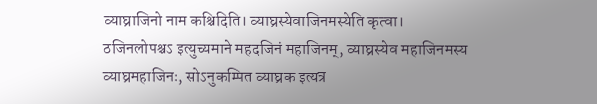व्याघ्राजिनो नाम कश्चिदिति। व्याघ्रस्येवाजिनमस्येति कृत्वा। ठजिनलोपश्चऽ इत्युच्यमाने महदजिनं महाजिनम्, व्याघ्रस्येव महाजिनमस्य व्याघ्रमहाजिनः, सोऽनुकम्पित व्याघ्रक इत्यत्र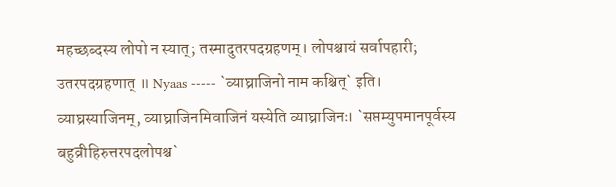महच्छब्दस्य लोपो न स्यात्; तस्मादुतरपदग्रहणम्। लोपश्चायं सर्वापहारी; उतरपदग्रहणात् ॥ Nyaas ----- `व्याघ्राजिनो नाम कश्चित्` इति। व्याघ्रस्याजिनम्, व्याघ्राजिनमिवाजिनं यस्येति व्याघ्राजिनः। `सप्तम्युपमानपूर्वस्य बहुव्रीहिरुत्तरपदलोपश्च`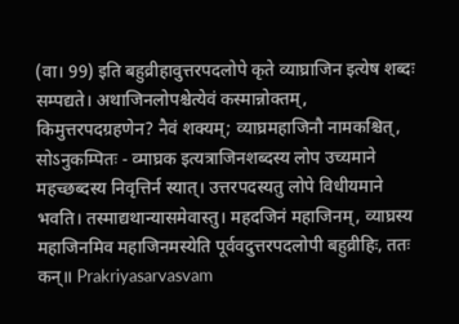(वा। 99) इति बहुव्रीहावुत्तरपदलोपे कृते व्याघ्राजिन इत्येष शब्दः सम्पद्यते। अथाजिनलोपश्चेत्येवं कस्मान्नोक्तम्, किमुत्तरपदग्रहणेन? नैवं शक्यम्; व्याघ्रमहाजिनौ नामकश्चित्, सोऽनुकम्पितः - व्माघ्रक इत्यत्राजिनशब्दस्य लोप उच्यमाने महच्छब्दस्य निवृत्तिर्न स्यात्। उत्तरपदस्यतु लोपे विधीयमाने भवति। तस्माद्यथान्यासमेवास्तु। महदजिनं महाजिनम्, व्याघ्रस्य महाजिनमिव महाजिनमस्येति पूर्ववदुत्तरपदलोपी बहुव्रीहिः, ततः कन्॥ Prakriyasarvasvam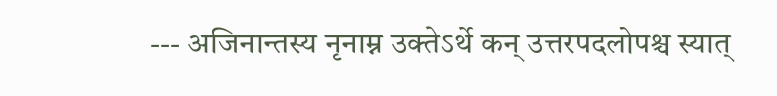--- अजिनान्तस्य नृनाम्न उक्तेऽर्थे कन् उत्तरपदलोपश्च स्यात्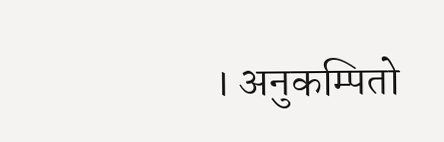। अनुकम्पितो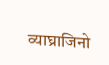व्याघ्राजिनो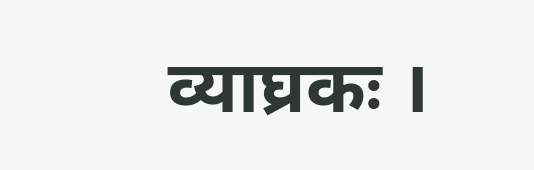व्याघ्रकः ।